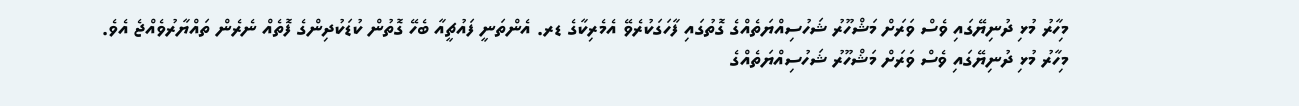މިހާރު މުޅި ދުނިޔޭގައި ވެސް ވަރަށް މަޝްހޫރު ޝަހުސިއްޔަތެއްގެ ގޮތުގައި ފާހަގަކުރެވޭ އެމެރިކާގެ ޑރ. އެންތަނީ ފައުޗީއާ ބެހޭ ގޮތުން ކުޑަކުދިންގެ ފޮތެއް ނެރެން ތައްޔާރުވެއްޖެ އެވެ.
މިހާރު މުޅި ދުނިޔޭގައި ވެސް ވަރަށް މަޝްހޫރު ޝަހުސިއްޔަތެއްގެ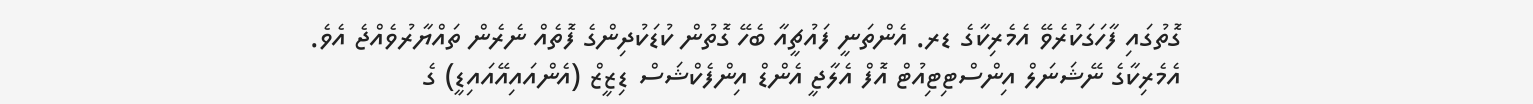ގޮތުގައި ފާހަގަކުރެވޭ އެމެރިކާގެ ޑރ. އެންތަނީ ފައުޗީއާ ބެހޭ ގޮތުން ކުޑަކުދިންގެ ފޮތެއް ނެރެން ތައްޔާރުވެއްޖެ އެވެ.
އެމެރިކާގެ ނޭޝަނަލް އިންސްޓިޓިއުޓް އޮފް އެލާޖީ އެންޑް އިންފެކްޝަސް ޑިޒީޒް (އެންއައިއޭއައިޑީ) ގެ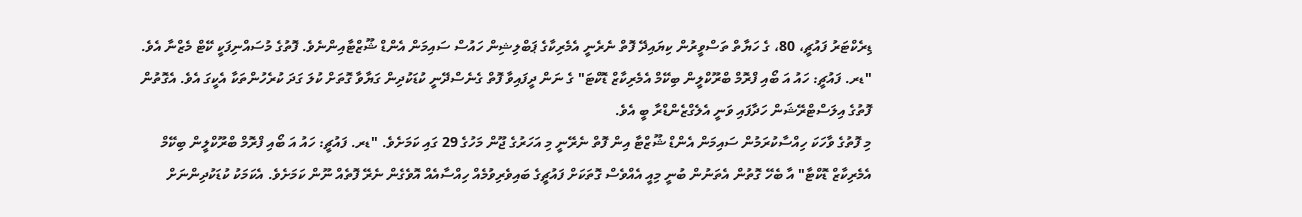ޑިރެކްޓަރު ފައުޗީ، 80، ގެ ހަޔާތް ތަސްވީރުން ކިޔައިދޭ ފޮތް ނެރެނީ އެމެރިކާގެ ޕަބްލިޝިން ހައުސް ސައިމަން އެންޑް ޝޫޒްޓާއިންނެވެ. ފޮތުގެ މުސައްނިފަކީ ކޭޓް މެޒްނާ އެވެ.
"ޑރ. ފައުޗީ: ހައު އަ ބޯއި ފްރޮމް ބްރޫކްލީން ބިކޭމް އެމެރިކާޒް ޑޮކްޓަ" ގެ ނަން ދީފައިވާ ފޮތް ގެނެސްދޭނީ ކުޑަކުދިން ގަޔާވާ ގޮތަށް ކުލަ ގަދަ ކުރެހުންތަކާ އެކީގަ އެވެ. އެގޮތުން ފޮތުގެ އިލަސްޓްރޭޝަން ހަދާފައި ވަނީ އެލެގްޒެންޑްރާ ބީ އެވެ.
މި ފޮތުގެ ވާހަކަ ހިއްސާކުރަމުން ސައިމަން އެންޑް ޝޫޒްޓާ އިން ފޮތް ނެރޭނީ މި އަހަރުގެ ޖޫން މަހުގެ 29 ގައި ކަމަށެވެ. "ޑރ. ފައުޗީ: ހައު އަ ބޯއި ފްރޮމް ބްރޫކްލީން ބިކޭމް އެމެރިކާޒް ޑޮކްޓާ" އާ ބެހޭ ގޮތުން އެތަނުން ބުނީ މިއީ އެއްވެސް ގޮތަކަށް ފައުޗީގެ ބައިވެރިވުމެއް ހިއްސާއެއް އޮވެގެން ނެރޭ ފޮތެއް ނޫން ކަމަށެވެ. އެކަމަކު ކުޑަކުދިންނަށް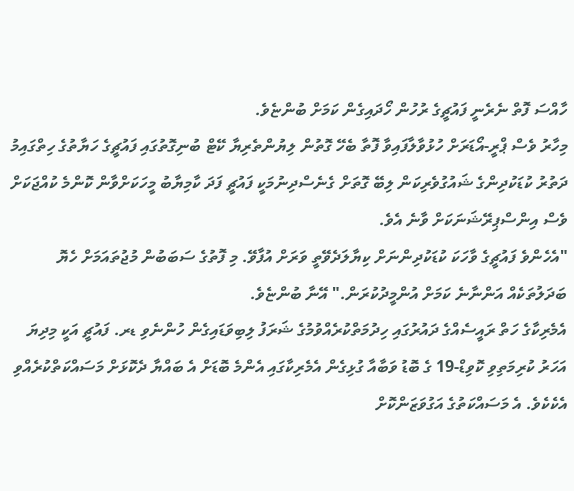ހާއްސަ ފޮތް ނެރެނީ ފައުޗީގެ ރުހުން ހޯދައިގެން ކަމަށް ބުންޏެވެ.
މިހާރު ވެސް ޕްރީ-އޯޑަރަށް ހުޅުވާލާފައިވާ ފޮތާ ބެހޭ ގޮތުން ލިޔުންތެރިޔާ ކޭޓް ބުނިގޮތުގައި ފައުޗީގެ ހަޔާތުގެ ހިތްގައިމު ދަތުރު ކުޑަކުދިންގެ ޝައުގުވެރިކަން ލިބޭ ގޮތަށް ގެނެސްދިނުމަކީ ފައުޗީ ފަދަ ކާމިޔާބު މީހަކަށްވާން ކޮންމެ ކުއްޖަކަށް ވެސް އިންސްޕިރޭޝަނަކަށް ވާނެ އެވެ.
"އެހެންވެ ފައުޗީގެ ވާހަކަ ކުޑަކުދިންނަށް ކިޔާލަދެވޭތީ ވަރަށް އުފާވޭ. މި ފޮތުގެ ސަބަބުން މުޖުތައަމަށް ހެޔޮ ބަދަލުތަކެއް އަންނާނެ ކަމަށް އުންމީދުކުރަން." އޭނާ ބުންޏެވެ.
އެމެރިކާގެ ހަތް ރައީސެއްގެ ދައުރުގައި ހިދުމަތްކުރެއްވުމުގެ ޝަރަފު ލިބިވަޑައިގެން ހުންނެވި ޑރ. ފައުޗީ އަކީ މިދިޔަ އަހަރު ކުރިމަތިވި ކޮވިޑް-19 ގެ ބޮޑު ވަބާއާ ގުޅިގެން އެމެރިކާގައި އެންމެ ބޮޑަށް އެ ބައްޔާ ދެކޮޅަށް މަސައްކަތްކުރެއްވި އެކެކެވެ. އެ މަސައްކަތުގެ އަގުވަޒަންކޮށް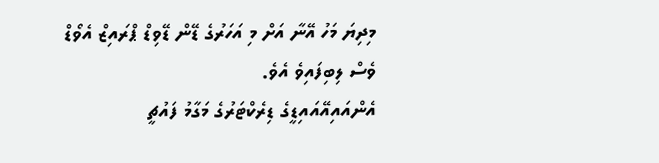މިދިޔަ މަހު އޭނާ އަށް މި އަހަރުގެ ޑޭން ޑޭވިޑް ޕްރައިޒް އެވޯޑް ވެސް ލިބިފައިވެ އެވެ.
އެންއައިއޭއައިޑީގެ ޑިރެކްޓަރުގެ މަގާމު ފައުޗީ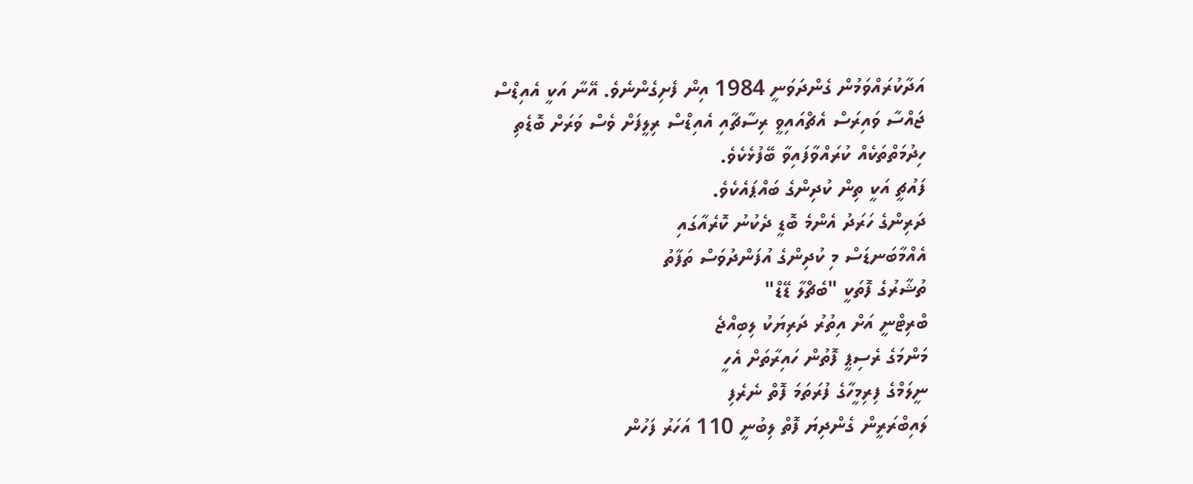އަދާކުރައްވަމުން ގެންދަވަނީ 1984 އިން ފެށިގެންނެވެ. އޭނާ އަކީ އެއިޑްސް ޖައްސާ ވައިރަސް އެޗްއައިވީ ރިސާޗާއި އެއިޑްސް ރިލީފަށް ވެސް ވަރަށް ބޮޑެތި ހިދުމަތްތަކެއް ކުރައްވާފައިވާ ބޭފުޅެކެވެ.
ފައުޗީ އަކީ ތިން ކުދިންގެ ބައްޕައެކެވެ.
ދަރިންގެ ހަރަދު އެންމެ ބޮޑީ ދެކުނު ކޮރެއާގައި
އެއްމާބަނޑަސް މި ކުދިންގެ އުފަންދުވަސް ތަފާތު
ތުޝާރުގެ ފޮތަކީ "ބެޗްލާ ޑޭޑް"
ބްރިޓްނީ އަށް އިތުރު ދަރިޔަކު ލިބިއްޖެ
މަންމަގެ ރެސިޕީ ފޮތުން ހައިރާތަށް އެހީ
ނީލަމްގެ ފިރިމީހާގެ ފުރަތަމަ ފޮތް ނެރެފި
ލައިބްރަރީން ގެންދިޔަ ފޮތް ލިބުނީ 110 އަހަރު ފަހުން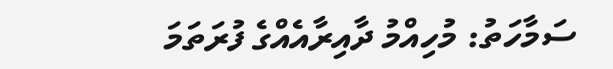ސަމާހަތު: މުހިއްމު ދާއިރާއެއްގެ ފުރަތަމަ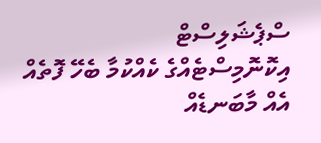ސްޕެޝަލިސްޓް
އިކޮނޮމިސްޓެއްގެ ކެއްކުމާ ބެހޭ ފޮތެއް
އެއް މާބަނޑެއް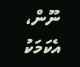ނޫން، އެކަމަކު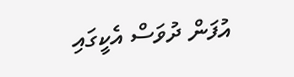އުފަން ދުވަސް އެކީގައި